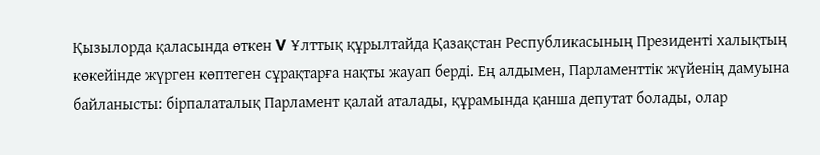Қызылорда қаласында өткен V Ұлттық құрылтайда Қазақстан Республикасының Президенті халықтың көкейінде жүрген көптеген сұрақтарға нақты жауап берді. Ең алдымен, Парламенттік жүйенің дамуына байланысты: бірпалаталық Парламент қалай аталады, құрамында қанша депутат болады, олар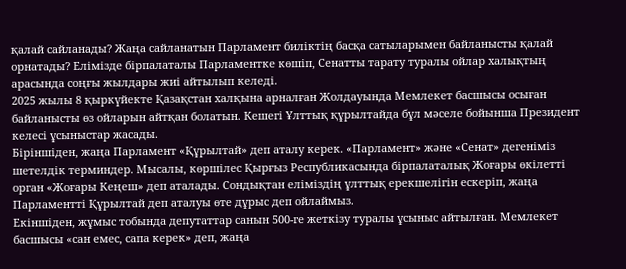қалай сайланады? Жаңа сайланатын Парламент биліктің басқа сатыларымен байланысты қалай орнатады? Елімізде бірпалаталы Парламентке көшіп, Сенатты тарату туралы ойлар халықтың арасында соңғы жылдары жиі айтылып келеді.
2025 жылы 8 қыркүйекте Қазақстан халқына арналған Жолдауында Мемлекет басшысы осыған байланысты өз ойларын айтқан болатын. Кешегі Ұлттық құрылтайда бұл мәселе бойынша Президент келесі ұсыныстар жасады.
Біріншіден, жаңа Парламент «Құрылтай» деп аталу керек. «Парламент» және «Сенат» дегеніміз шетелдік терминдер. Мысалы, көршілес Қырғыз Республикасында бірпалаталық Жоғары өкілетті орган «Жоғары Кеңеш» деп аталады. Сондықтан еліміздің ұлттық ерекшелігін ескеріп, жаңа Парламентті Құрылтай деп аталуы өте дұрыс деп ойлаймыз.
Екіншіден, жұмыс тобында депутаттар санын 500-ге жеткізу туралы ұсыныс айтылған. Мемлекет басшысы «сан емес, сапа керек» деп, жаңа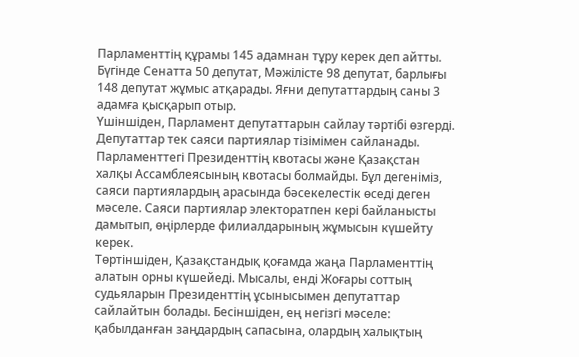Парламенттің құрамы 145 адамнан тұру керек деп айтты. Бүгінде Сенатта 50 депутат, Мәжілісте 98 депутат, барлығы 148 депутат жұмыс атқарады. Яғни депутаттардың саны 3 адамға қысқарып отыр.
Үшіншіден, Парламент депутаттарын сайлау тәртібі өзгерді. Депутаттар тек саяси партиялар тізімімен сайланады. Парламенттегі Президенттің квотасы және Қазақстан халқы Ассамблеясының квотасы болмайды. Бұл дегеніміз, саяси партиялардың арасында бәсекелестік өседі деген мәселе. Саяси партиялар электоратпен кері байланысты дамытып, өңірлерде филиалдарының жұмысын күшейту керек.
Төртіншіден, Қазақстандық қоғамда жаңа Парламенттің алатын орны күшейеді. Мысалы, енді Жоғары соттың судьяларын Президенттің ұсынысымен депутаттар сайлайтын болады. Бесіншіден, ең негізгі мәселе: қабылданған заңдардың сапасына, олардың халықтың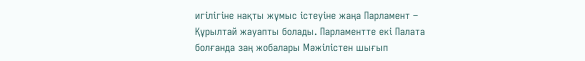игілігіне нақты жұмыс істеуіне жаңа Парламент – Құрылтай жауапты болады. Парламентте екі Палата болғанда заң жобалары Мәжілістен шығып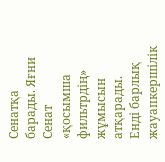Сенатқа барады. Яғни Сенат «қосымша фильтрдің» жұмысын атқарады.
Енді барлық жауапкершілік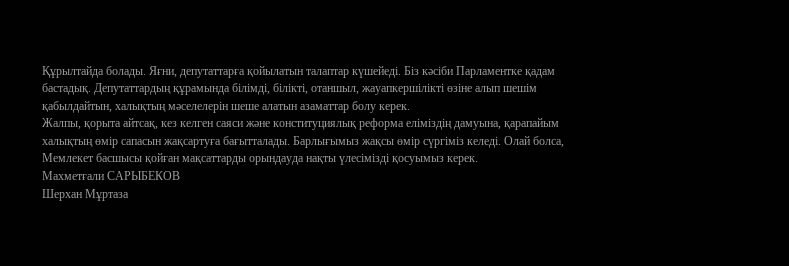Құрылтайда болады. Яғни, депутаттарға қойылатын талаптар күшейеді. Біз кәсіби Парламентке қадам бастадық. Депутаттардың құрамында білімді, білікті, отаншыл, жауапкершілікті өзіне алып шешім қабылдайтын, халықтың мәселелерін шеше алатын азаматтар болу керек.
Жалпы, қорыта айтсақ, кез келген саяси және конституциялық реформа еліміздің дамуына, қарапайым халықтың өмір сапасын жақсартуға бағытталады. Барлығымыз жақсы өмір сүргіміз келеді. Олай болса, Мемлекет басшысы қойған мақсаттарды орындауда нақты үлесімізді қосуымыз керек.
Махметғали САРЫБЕКОВ
Шерхан Мұртаза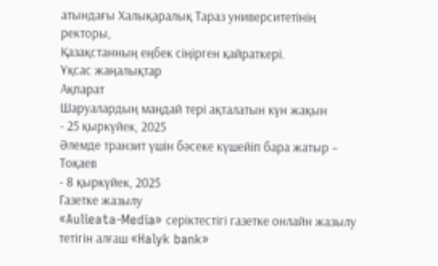атындағы Халықаралық Тараз университетінің ректоры,
Қазақстанның еңбек сіңірген қайраткері.
Ұқсас жаңалықтар
Ақпарат
Шаруалардың маңдай тері ақталатын күн жақын
- 25 қыркүйек, 2025
Әлемде транзит үшін бәсеке күшейіп бара жатыр – Тоқаев
- 8 қыркүйек, 2025
Газетке жазылу
«Aulieata-Media» серіктестігі газетке онлайн жазылу тетігін алғаш «Halyk bank»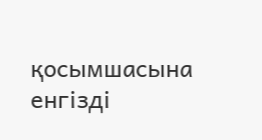қосымшасына енгізді